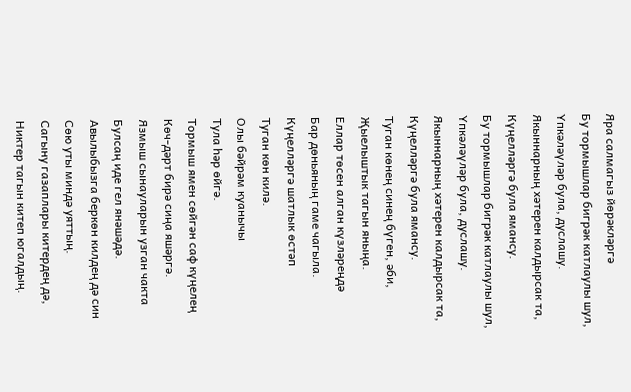Яра салмагыз йөрәкләргә
Бу тормышлар бигрәк катлаулы шул,
Үпкәләүләр була, дуслашу.
Якыннарның хәтерен калдырсак та,
Күңелләргә була ямансу.
Бу тормышлар бигрәк катлаулы шул,
Үпкәләүләр була, дуслашу.
Якыннарның хәтерен калдырсак та,
Күңелләргә була ямансу.
Туган көнең синең бүген, әби,
Җыелыштык тагын яныңа.
Еллар төсен алган күзләреңдә
Бар дөньяның гаме чагыла.
Күңелләргә шатлык өстәп
Туган көн килә.
Олы бәйрәм куанычы
Тула һәр өйгә.
Тормыш ямен сөйгән саф күңелең
Көч-дәрт бирә сиңа яшәргә.
Язмыш сынауларын узган чакта
Булсаң иде гел янәшәдә.
Авылыбызга беркөн килдең дә син
Сөю уты миндә уяттың.
Сагыну газаплары китердең дә,
Никтер тагын китеп югалдың.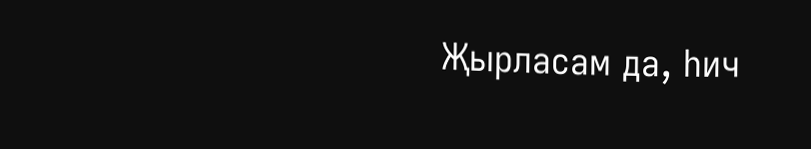Җырласам да, һич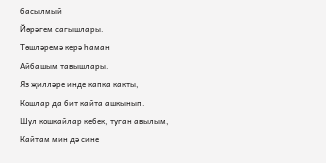басылмый
Йөрәгем сагышлары.
Төшләремә керә һаман
Айбашым тавышлары.
Яз җилләре инде капка какты,
Кошлар да бит кайта ашкынып.
Шул кошкайлар кебек, туган авылым,
Кайтам мин дә сине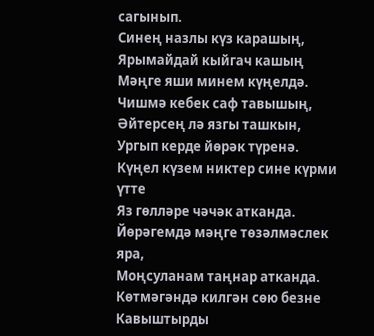сагынып.
Синең назлы күз карашың,
Ярымайдай кыйгач кашың
Мәңге яши минем күңелдә.
Чишмә кебек саф тавышың,
Әйтерсең лә язгы ташкын,
Ургып керде йөрәк түренә.
Күңел күзем никтер сине күрми үтте
Яз гөлләре чәчәк атканда.
Йөрәгемдә мәңге төзәлмәслек яра,
Моңсуланам таңнар атканда.
Көтмәгәндә килгән сөю безне
Кавыштырды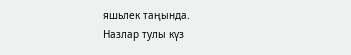яшьлек таңында.
Назлар тулы күз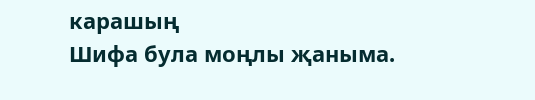карашың
Шифа була моңлы җаныма.